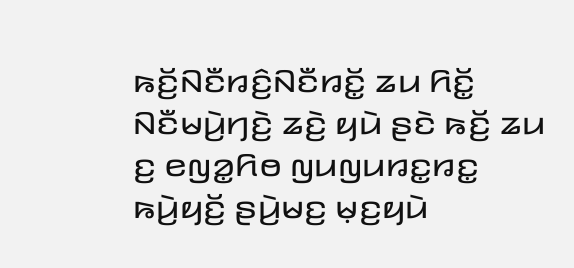ꤒꤢꤩ꤬ꤡꤢꤪꤙꤢꤨ꤬ꤡꤢꤪꤙꤢꤩ꤭ ꤘꤣ ꤖꤢꤩ꤭ ꤡꤢꤪꤗꤣꤧ꤬ꤚꤢꤧ꤬ ꤘꤢꤧ꤬ ꤟꤣꤧ ꤔꤢꤧ ꤒꤢꤩ꤬ ꤘꤣ ꤢ꤬ ꤕꤜꤤ꤭ꤖꤥ ꤜꤣꤜꤣꤙꤢ꤭ꤙꤢ꤭ ꤒꤣꤧ꤬ꤟꤢꤩ꤬ ꤔꤣꤧ꤬ꤗꤢ꤬ ꤗ꤫ꤢ꤬ꤟꤣꤧ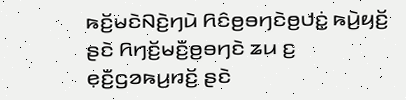ꤒꤢꤩ꤬ꤗꤢꤧꤡꤢꤧ꤬ꤚꤣꤧ ꤖꤢꤨꤥ꤬ꤋꤚꤢꤧꤥ꤬ꤓꤢꤦ꤭ ꤒꤣꤧ꤬ꤟꤢꤩ꤬ ꤔꤢꤧ ꤖꤚꤢꤩ꤬ꤗꤢꤪ꤬ꤥ꤬ꤋꤚꤢꤧ ꤘꤣ ꤢ꤬ ꤕ꤫ꤢꤪ꤬ꤞꤤꤒꤣ꤬ꤙꤢꤩ꤬ ꤔꤢꤧ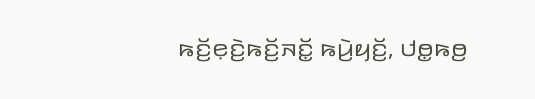ꤒꤢꤩ꤬ꤕ꤫ꤢꤧ꤬ꤒꤢꤩ꤬ꤏꤢꤩ꤭ ꤒꤣꤧ꤬ꤟꤢꤩ꤬, ꤓꤥ꤭ꤒꤥ꤬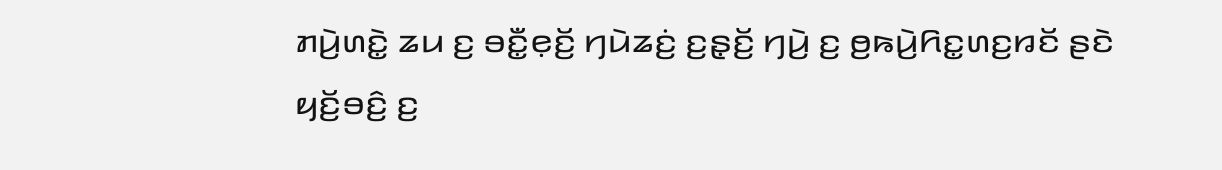ꤊꤣꤧ꤬ꤛꤢꤧ꤭ ꤘꤣ ꤢ꤬ ꤋꤢꤪ꤭ꤕ꤫ꤢꤩ꤬ ꤚꤣꤧꤘꤢꤦ꤬ ꤢ꤬ꤔ꤫ꤢꤩ꤬ ꤚꤣꤧ꤬ ꤢ꤬ ꤥ꤬ꤒꤣꤧ꤬ꤖꤢ꤭ꤛꤢ꤬ꤙꤢꤩ ꤔꤢꤧ ꤟꤢꤩ꤬ꤋꤢꤨ꤬ ꤢ꤬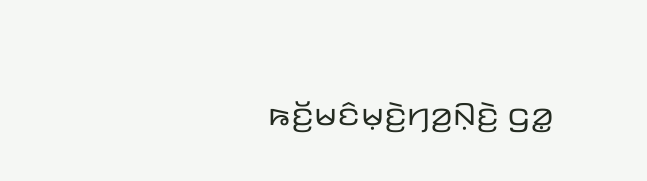ꤒꤢꤩ꤬ꤗꤢꤨꤗ꤫ꤢꤧ꤬ꤚꤤ꤬ꤡ꤫ꤢꤧ꤬ ꤞꤤ꤭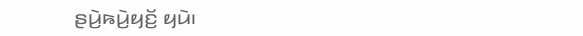ꤔꤣꤧ꤬ꤒꤣꤧ꤬ꤟꤢꤩ꤬ ꤟꤣꤧ꤯